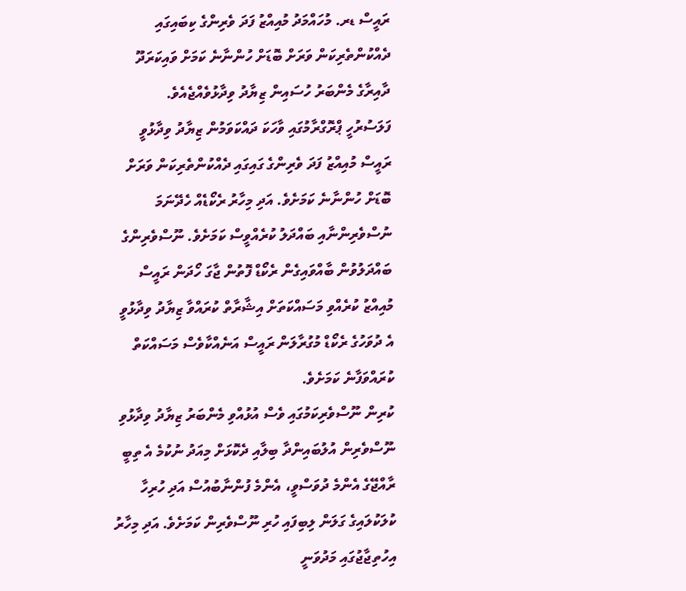ރައީސް ޑރ. މުހައްމަދު މުއިއްޒު ފަދަ ވެރިންގެ ކިބައިގައި ދެއްކުންތެރިކަން ވަރަށް ބޮޑަށް ހުންނާނެ ކަމަށް ވައިކަރަދޫ ދާއިރާގެ މެންބަރު ހުސައިން ޒިޔާދު ވިދާޅުވެއްޖެއެވެ.
ފަލަސުރުހީ ޕްރޮގްރާމުގައި ވާހަކަ ދައްކަވަމުން ޒިޔާދު ވިދާޅުވީ ރައީސް މުއިއްޒު ފަދަ ވެރިންގެ ގައިގައި ދެއްކުންތެރިކަން ވަރަށް ބޮޑަށް ހުންނާނެ ކަމަށެވެ. އަދި މިހާރު ރެކޯޑެއް ހެދޭނަމަ ނުސްވެރިންނާއި ބައްދަލު ކުރެއްވީސް ކަމަށެވެ. ނޫސްވެރިންގެ ބައްދަލުވުން ބާއްވައިގެން ރެކޯޑް ފޮތުން ޖާގަ ހޯދަން ރައީސް މުއިއްޒު ކުރެއްވި މަސައްކަތަށް އިޝާރާތް ކުރައްވާ ޒިޔާދު ވިދާޅުވީ އެ ދުވަހުގެ ރެކޯޑް މުގުރާލަން ރައީސް އަނެއްކާވެސް މަސައްކަތް ކުރައްވަފާނެ ކަމަށެވެ.
ކުރިން ނޫސްވެރިކަމުގައި ވެސް އުޅުއްވި މެންބަރު ޒިޔާދު ވިދާޅުވި ނޫސްވެރިން އުލުބައިންދާ ބިލާއި ދެކޮޅަށް މިއަދު ނުކުމެ އެ ތިބީ ރާއްޖޭގެ އެންމެ ދުވަސްވީ، އެންމެ ފުންނާބުއުސް އަދި ހުރިހާ ކުލަކުލައިގެ ގަލަން ލިބިފައި ހުރި ނޫސްވެރިން ކަމަށެވެ. އަދި މިހާރު އިހުތިޖާޖުގައި މަދުވަނީ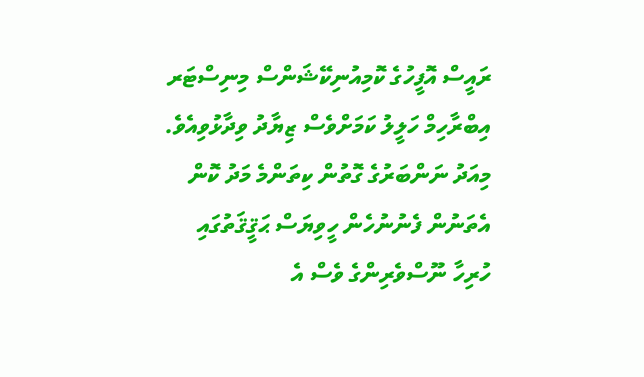ރައީސް އޮފީހުގެ ކޮމިއުނިކޭޝަންސް މިނިސްޓަރ އިބްރާހިމް ހަލީލު ކަމަށްވެސް ޒިޔާދު ވިދާޅުވިއެވެ.
މިއަދު ނަންބަރުގެ ގޮތުން ކިތަންމެ މަދު ކޮން އެތަނުން ފެނުނުހެން ހީވިޔަސް ޙަޤީޤަތުގައި ހުރިހާ ނޫސްވެރިންގެ ވެސް އެ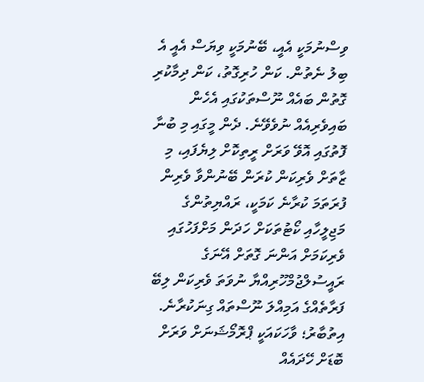ވިސްނުމަކީ އެއީ، ބޭނުމަކީ ވިޔަސް އެއީ އެ ބިލު ނެތުން. ކަން ހުރިގޮތު، ކަން ދިމާކުރި ގޮތުން ބައެއް ނޫސްތަކުގައި އެހެން ބައިވެރިއެއް ނުވެވޭނެ. ދެން މީގައި މި ބުނާ ފޮތުގައި އޮވޭ ވަރަށް ރީތިކޮށް ލިޔެފައި، މި ޒާތަށް ވެރިކަން ކުރަން ބޭނުންވާ ވެރިން ފުރަތަމަ ކުރާނެ ކަމަކީ، ރައްޔިތުންގެ މަޖިލީހާއި ކޯޓުތަކަށް ހަދަން މަށްފަހުގައި ވެރިކަމަށް އަންނަ ގޮތަށް އޭނަގެ ރައީސުލްޖުމްހޫރިއްޔާ ނުވަތަ ވެރިކަން ލިބޭ ފަރާތެއްގެ އަމިއްލަ ނޫސްތައް ގިނަކުރާނެ. އިތުބާރު؛ ވާހަކައަކީ ޕްރޮމޯޝަނަށް ވަރަށް ބޮޑަށް ހޭދައެއް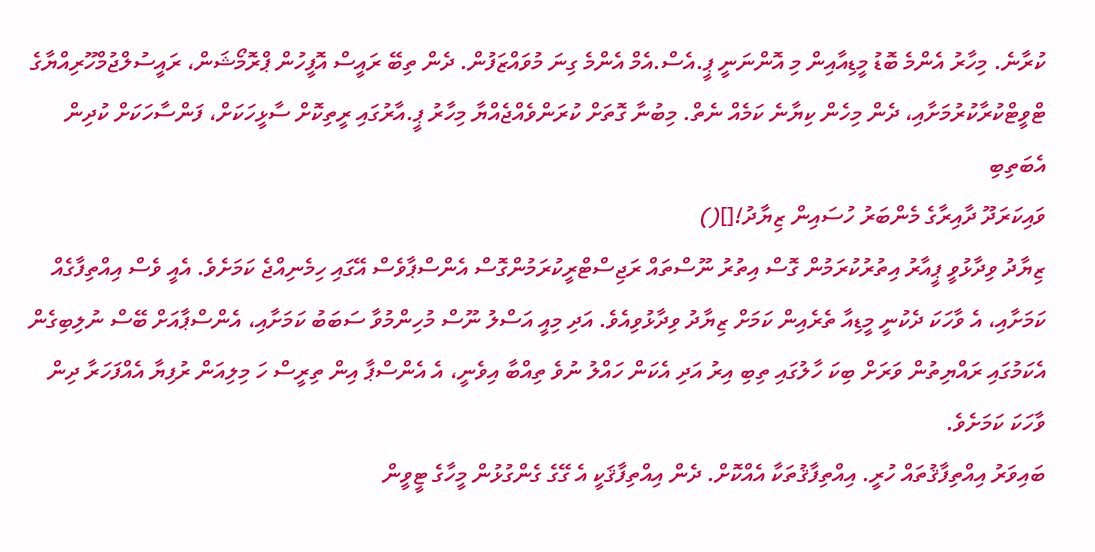ކުރާނެ. މިހާރު އެންމެ ބޮޑު މީޑިއާއިން މި އޮންނަނީ ޕީ.އެސް.އެމް އެންމެ ގިނަ މުވައްޒަފުން. ދެން ތިބޭ ރައީސް އޮފީހުން ޕްރޮމޯޝަން، ރައީސުލްޖުމްހޫރިއްޔާގެ ޓްވީޓްކުރާކުރުމަށާއި، ދެން މިހެން ކިޔާނެ ކަމެއް ނެތް. މިބުނާ ގޮތަށް ކުރަންވެއްޖެއްޔާ މިހާރު ޕީ.އާރުގައި ރީތިކޮށް ސާޅީހަކަށް، ފަންސާހަކަށް ކުދިން އެބަތިބި
ވައިކަރަދޫ ދާއިރާގެ މެންބަރު ހުސައިން ޒިޔާދު![]()
ޒިޔާދު ވިދާޅުވީ ޕީއާރު އިތުރުކުރަމުން ގޮސް އިތުރު ނޫސްތައް ރަޖިސްޓްރީކުރަމުންގޮސް އެންސްޕާވެސް އޭގައި ހިމެނިއްޖެ ކަމަށެވެ. އެއީ ވެސް އިއްތިފާގެއް ކަމަށާއި، އެ ވާހަކަ ދެކުނީ މީޑިއާ ތެރެއިން ކަމަށް ޒިޔާދު ވިދާޅުވިއެވެ. އަދި މިއީ އަސްލު ނޫސް މުހިންމުވާ ސަބަބު ކަމަށާއި، އެންސްޕާއަށް ބޭސް ނުލިބިގެން އެކަމުގައި ރައްޔިތުން ވަރަށް ބިކަ ހާލުގައި ތިބި އިރު އަދި އެކަން ހައްލު ނުވެ ތިއްބާ އިވެނީ، އެ އެންސްޕާ އިން ތިރީސް ހަ މިލިއަން ރުފިޔާ އެއްފަހަރާ ދިން ވާހަކަ ކަމަށެވެ.
ބައިވަރު އިއްތިފާޤުތައް ހުރީ. އިއްތިފާޤުތަކާ އެއްކޮށް. ދެން އިއްތިފާޤަކީ އެ ގޭގެ ގެންގުޅުން މީހާގެ ޓީވީން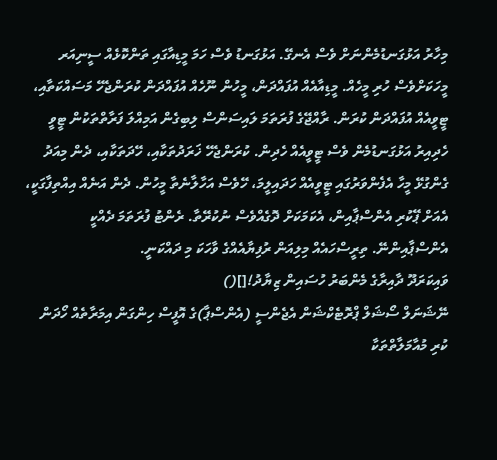މިހާރު އަޅުގަނޑުމެންނަށް ވެސް އެނގޭ. އަޅުގަނޑު ވެސް ހަމަ މީޑިއާގައި ތަންކޮޅެއް ސީނިއަރ މީހަކަށްވެސް ހުރި މީހެއް. މީޑިއާއެއް އުފައްދަން، މީހުން ނޫހެއް އުފައްދަން ކުރަންޖެހޭ މަސައްކަތާއި، ޓީވީއެއް އުފައްދަން ކުރަން. ރާއްޖޭގެ ފުރަތަމަ ލައިސަންސް ލިބިގެން އަމިއްލަ ފަރާތްތަކުން ޓީވީ ހެދިއިރު އަޅުގަނޑުމެން ވެސް ޓީވީއެއް ހެދިން. ކުރަންޖެހޭ ޚަރަދުތަކާއި، ހޭދަތަކާއި، ދެން މިއަދު ގެންގުޅޭ މީހާ އެފެންވަރުގައި ޓީވީއެއް ހަދައިލީމަ، ހޭވެސް އަހާލާނެތާ މީހުން. ދެން އަނެއް އިއްތިފާގަކީ، އެއަށް ޕޭކުރި އެންސްޕާއިން، އެކަމަކަށް ދޮގެއްވެސް ނުކުރޭތާ. ރެންޓު ފުރަތަމަ ދެއްކީ އެންސްޕާއިންނޭ. ތިރީސްހައެއް މިލިއަން ރުފިޔާއެއްގެ ވާހަކަ މި ދައްކަނީ.
ވައިކަރަދޫ ދާއިރާގެ މެންބަރު ހުސައިން ޒިޔާދު![]()
ނޭޝަނަލް ސޯޝަލް ޕްރޮޓެކްޝަން އެޖެންސީ (އެންސްޕާ)ގެ އޮފީސް ހިންގަން އިމަރާތެއް ހޯދަން ކުރި މުއާމަލާތްތަކާ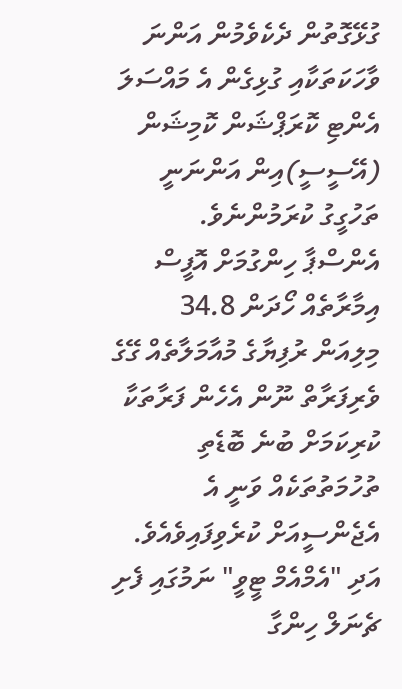ގުޅޭގޮތުން ދެކެވެމުން އަންނަ ވާހަކަތަކާއި ގުޅިގެން އެ މައްސަލަ އެންޓި ކޮރަޕްޝަން ކޮމިޝަން (އޭސީސީ)އިން އަންނަނީ ތަހުގީގު ކުރަމުންނެވެ.
އެންސްޕާ ހިންގުމަށް އޮފީސް އިމާރާތެއް ހޯދަން 34.8 މިލިއަން ރުފިޔާގެ މުއާމަލާތެއް ގޭގެ ވެރިފަރާތް ނޫން އެހެން ފަރާތަކާ ކުރިކަމަށް ބުނެ ބޮޑެތި ތުހުމަތުތަކެއް ވަނީ އެ އެޖެންސީއަށް ކުރެވިފައިވެއެވެ. އަދި "އެމްއެމް ޓީވީ" ނަމުގައި ފެށި ޗެނަލް ހިންގާ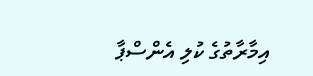އިމާރާތުގެ ކުލި އެންސްޕާ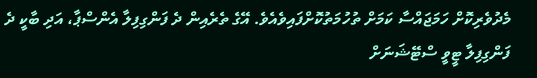މެދުވެރިކޮށް ހަމަޖައްސާ ކަމަށް ތުހުމަތުކޮށްފައިވެއެވެ. އޭގެ ތެރެއިން ދެ ފަންގިފިލާ އެންސްޕާ، އަދި ބާކީ ދެ ފަންގިފިލާ ޓީވީ ސްޓޭޝަނަށް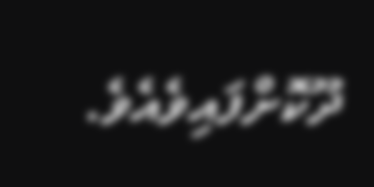ދޫކޮށްފައިވެއެވެ.